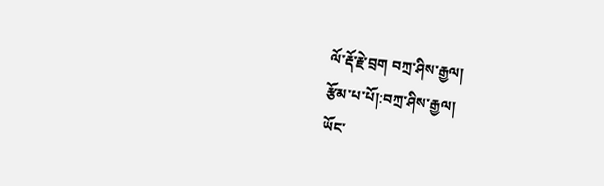ལོ་རྡོ་རྗེ་བྲག བཀྲ་ཤིས་རྒྱལ།
རྩོམ་པ་པོ།:བཀྲ་ཤིས་རྒྱལ།
ཡོང་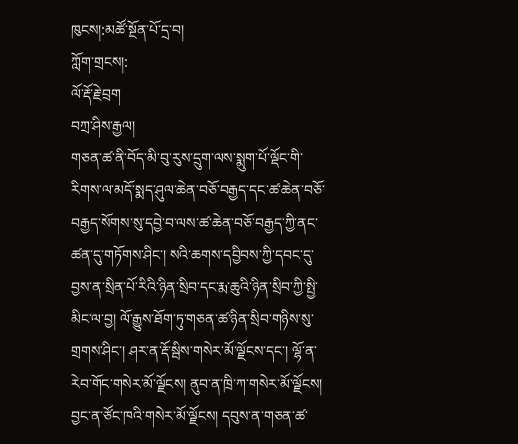ཁུངས།:མཚོ་སྔོན་པོ་དྲ་བ།
ཀློག་གྲངས།:
ལོ་རྡོ་རྗེ་བྲག
བཀྲ་ཤིས་རྒྱལ།
གཅན་ཚ་ནི་བོད་མི་བུ་རུས་དྲུག་ལས་སྨུག་པོ་ལྡོང་གི་རིགས་ལ་མདོ་སྨད་ཤུལ་ཆེན་བཅོ་བརྒྱད་དང་ཚ་ཆེན་བཅོ་བརྒྱད་སོགས་སུ་དབྱེ་བ་ལས་ཚ་ཆེན་བཅོ་བརྒྱད་ཀྱི་ནང་ཚན་དུ་གཏོགས་ཤིང་། སའི་ཆགས་དབྱིབས་ཀྱི་དབང་དུ་བྱས་ན་སྲིན་པོ་རིའི་ཉིན་སྲིབ་དང་རྨ་ཆུའི་ཉིན་སྲིབ་ཀྱི་སྤྱི་མིང་ལ་བྱ། ལོ་རྒྱུས་ཐོག་ཏུ་གཅན་ཚ་ཉིན་སྲིབ་གཉིས་སུ་གྲགས་ཤིང་། ཤར་ན་རྡོ་སྦིས་གསེར་མོ་ལྗོངས་དང་། ལྷོ་ན་རེབ་གོང་གསེར་མོ་ལྗོངས། ནུབ་ན་ཁྲི་ཀ་གསེར་མོ་ལྗོངས། བྱང་ན་ཙོང་ཁའི་གསེར་མོ་ལྗོངས། དབུས་ན་གཅན་ཚ་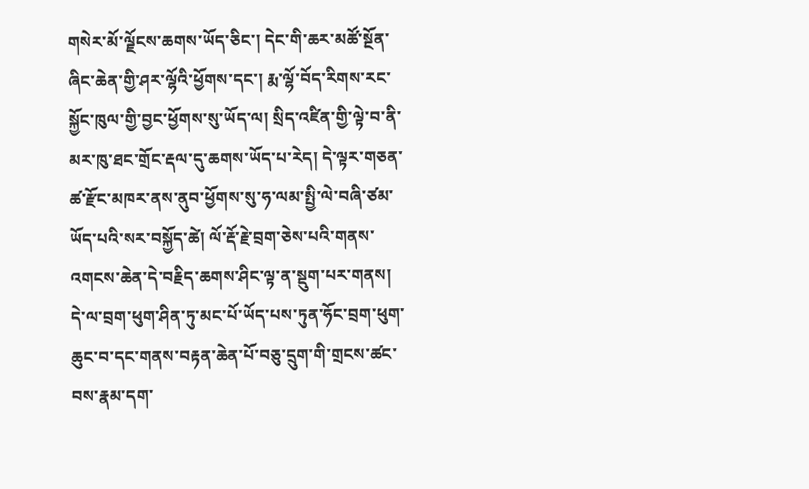གསེར་མོ་ལྗོངས་ཆགས་ཡོད་ཅིང་། དེང་གི་ཆར་མཚོ་སྔོན་ཞིང་ཆེན་གྱི་ཤར་ལྷོའི་ཕྱོགས་དང་། རྨ་ལྷོ་བོད་རིགས་རང་སྐྱོང་ཁུལ་གྱི་བྱང་ཕྱོགས་སུ་ཡོད་ལ། སྲིད་འཛིན་གྱི་ལྟེ་བ་ནི་མར་ཁུ་ཐང་གྲོང་རྡལ་དུ་ཆགས་ཡོད་པ་རེད། དེ་ལྟར་གཅན་ཚ་རྫོང་མཁར་ནས་ནུབ་ཕྱོགས་སུ་ཧ་ལམ་སྤྱི་ལེ་བཞི་ཙམ་ཡོད་པའི་སར་བསྐྱོད་ཚེ། ལོ་རྡོ་རྗེ་བྲག་ཅེས་པའི་གནས་འགངས་ཆེན་དེ་བརྗིད་ཆགས་ཤིང་ལྟ་ན་སྡུག་པར་གནས། དེ་ལ་བྲག་ཕུག་ཤིན་ཏུ་མང་པོ་ཡོད་པས་ཏུན་ཧོང་བྲག་ཕུག་ཆུང་བ་དང་གནས་བརྟན་ཆེན་པོ་བཅུ་དྲུག་གི་གྲངས་ཚང་བས་རྣམ་དག་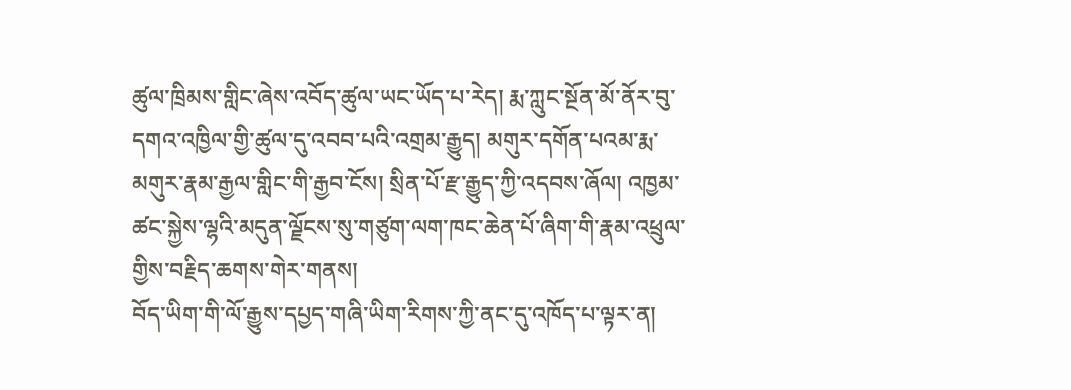ཚུལ་ཁྲིམས་གླིང་ཞེས་འབོད་ཚུལ་ཡང་ཡོད་པ་རེད། རྨ་ཀླུང་སྔོན་མོ་ནོར་བུ་དགའ་འཁྱིལ་གྱི་ཚུལ་དུ་འབབ་པའི་འགྲམ་རྒྱུད། མགུར་དགོན་པའམ་རྨ་མགུར་རྣམ་རྒྱལ་གླིང་གི་རྒྱབ་ངོས། སྲིན་པོ་རྫ་རྒྱུད་ཀྱི་འདབས་ཞོལ། འཁྱམ་ཚང་སྐྱེས་ལྷའི་མདུན་ལྗོངས་སུ་གཙུག་ལག་ཁང་ཆེན་པོ་ཞིག་གི་རྣམ་འཕྲུལ་གྱིས་བརྗིད་ཆགས་གེར་གནས།
བོད་ཡིག་གི་ལོ་རྒྱུས་དཔྱད་གཞི་ཡིག་རིགས་ཀྱི་ནང་དུ་འཁོད་པ་ལྟར་ན།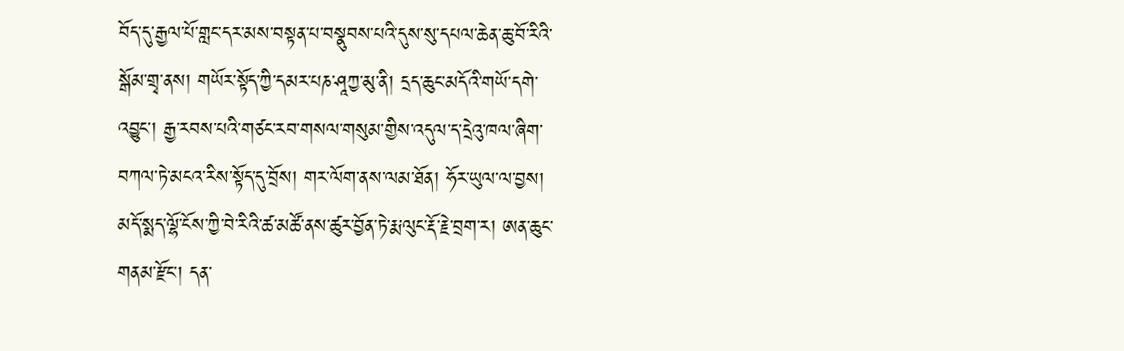བོད་དུ་རྒྱལ་པོ་གླང་དར་མས་བསྟན་པ་བསྣུབས་པའི་དུས་སུ་དཔལ་ཆེན་ཆུ་བོ་རིའི་སྒོམ་གྲྭ་ནས། གཡོར་སྟོད་ཀྱི་དམར་པཎ་ཤཱཀྱ་མུ་ནི། དྲད་ཆུང་མདོའི་གཡོ་དགེ་འབྱུང་། རྒྱ་རབས་པའི་གཙང་རབ་གསལ་གསུམ་གྱིས་འདུལ་ད་དྲེའུ་ཁལ་ཞིག་བཀལ་ཏེ་མངའ་རིས་སྟོད་དུ་བྲོས། གར་ལོག་ནས་ལམ་ཐོན། ཧོར་ཡུལ་ལ་བྱས། མདོ་སྨད་ལྷོ་ངོས་ཀྱི་བེ་རིའི་ཚ་མཚོ་ནས་ཚུར་བྱོན་ཏེ་རྨ་ལུང་རྡོ་རྗེ་བྲག་ར། ཨན་ཆུང་གནམ་རྫོང་། དན་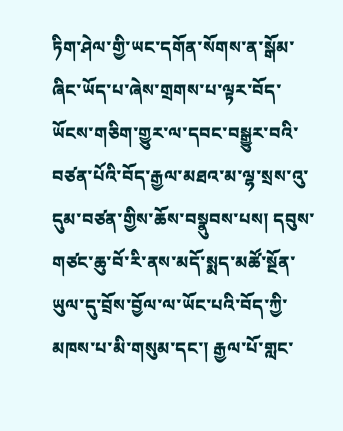ཏིག་ཤེལ་གྱི་ཡང་དགོན་སོགས་ན་སྒོམ་ཞིང་ཡོད་པ་ཞེས་གྲགས་པ་ལྟར་བོད་ཡོངས་གཅིག་གྱུར་ལ་དབང་བསྒྱུར་བའི་བཙན་པོའི་བོད་རྒྱལ་མཐའ་མ་ལྷ་སྲས་འུ་དུམ་བཙན་གྱིས་ཆོས་བསྣུབས་པས། དབུས་གཙང་ཆུ་བོ་རི་ནས་མདོ་སྨད་མཚོ་སྔོན་ཡུལ་དུ་བྲོས་བྱོལ་ལ་ཡོང་པའི་བོད་ཀྱི་མཁས་པ་མི་གསུམ་དང་། རྒྱལ་པོ་གླང་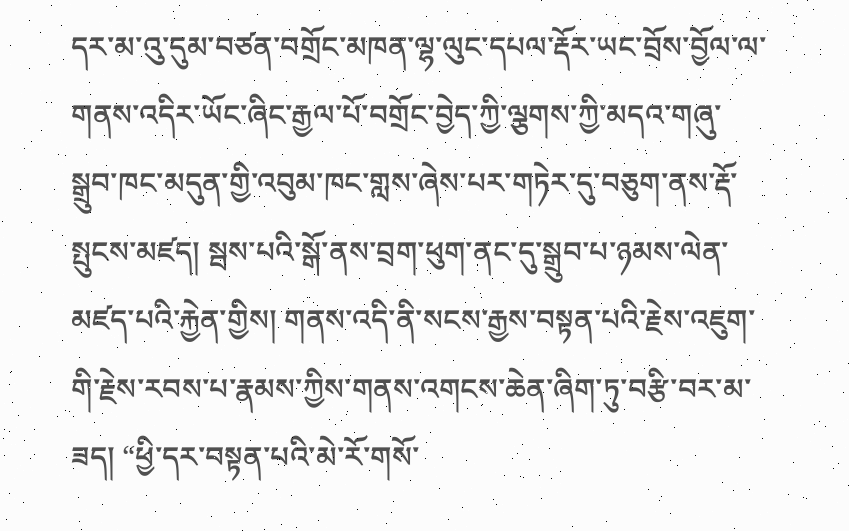དར་མ་འུ་དུམ་བཙན་བགྲོང་མཁན་ལྷ་ལུང་དཔལ་རྡོར་ཡང་བྲོས་བྱོལ་ལ་གནས་འདིར་ཡོང་ཞིང་རྒྱལ་པོ་བགྲོང་བྱེད་ཀྱི་ལྕགས་ཀྱི་མདའ་གཞུ་སྒྲུབ་ཁང་མདུན་གྱི་འབུམ་ཁང་གླས་ཞེས་པར་གཏེར་དུ་བཅུག་ནས་རྡོ་སྤུངས་མཛད། སྦས་པའི་སྒོ་ནས་བྲག་ཕུག་ནང་དུ་སྒྲུབ་པ་ཉམས་ལེན་མཛད་པའི་རྐྱེན་གྱིས། གནས་འདི་ནི་སངས་རྒྱས་བསྟན་པའི་རྗེས་འཇུག་གི་རྗེས་རབས་པ་རྣམས་ཀྱིས་གནས་འགངས་ཆེན་ཞིག་ཏུ་བརྩི་བར་མ་ཟད། “ཕྱི་དར་བསྟན་པའི་མེ་རོ་གསོ་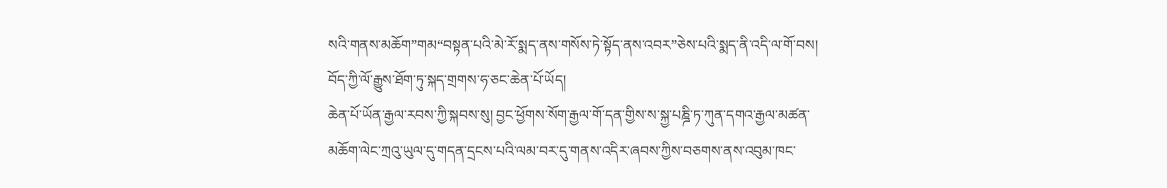སའི་གནས་མཆོག”གམ“བསྟན་པའི་མེ་རོ་སྨད་ནས་གསོས་ཏེ་སྟོད་ནས་འབར”ཅེས་པའི་སྨད་ནི་འདི་ལ་གོ་བས། བོད་ཀྱི་ལོ་རྒྱུས་ཐོག་ཏུ་སྐད་གྲགས་ཧ་ཅང་ཆེན་པོ་ཡོད།
ཆེན་པོ་ཡོན་རྒྱལ་རབས་ཀྱི་སྐབས་སུ། བྱང་ཕྱོགས་སོག་རྒྱལ་གོ་དན་གྱིས་ས་སྐྱ་པཎྜི་ཏ་ཀུན་དགའ་རྒྱལ་མཚན་མཆོག་ལེང་ཀྲའུ་ཡུལ་དུ་གདན་དྲངས་པའི་ལམ་བར་དུ་གནས་འདིར་ཞབས་ཀྱིས་བཅགས་ནས་འབུམ་ཁང་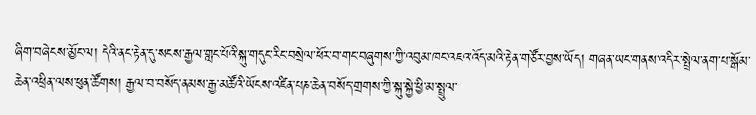ཞིག་བཞེངས་མྱོང་ལ། དེའི་ནང་རྟེན་དུ་སངས་རྒྱལ་གླང་པོའི་སྐུ་གདུང་རིང་བསྲེལ་ཕོར་བ་གང་བཞུགས་ཀྱི་འབུམ་ཁང་འཇའ་འོད་མའི་རྟེན་གཙོར་བྱས་ཡོད། གཞན་ཡང་གནས་འདིར་སྤྲེལ་ནག་པ་སྒོམ་ཆེན་འཕྲིན་ལས་ཕུན་ཚོགས། རྒྱལ་བ་བསོད་ནམས་རྒྱ་མཚོའི་ཡོངས་འཛིན་པཎ་ཆེན་བསོད་གྲགས་ཀྱི་སྐུ་སྐྱེ་ཕྱི་མ་སྤྲུལ་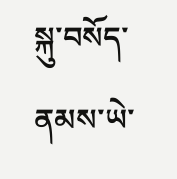སྐུ་བསོད་ནམས་ཡེ་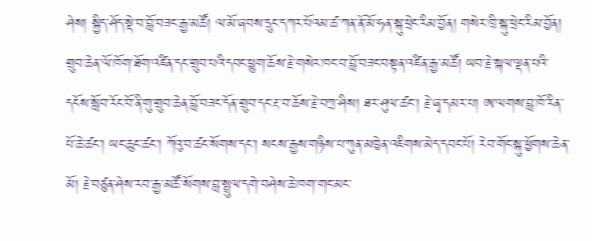ཤེས། སྐྱིད་ཤོད་སྡེ་བ་བློ་བཟང་རྒྱ་མཚོ། ལ་མོ་ཞབས་དྲུང་དཀར་པོའམ་ཚ་ཀན་ནོ་མོ་ཧན་སྐུ་ཕྲེང་རིམ་བྱོན། གསེར་ཁྲི་སྐུ་ཕྲེང་རིམ་བྱོན། གྲུབ་ཆེན་ལོ་ཁོག་ཐོག་འཛིན་དང་གྲུབ་པའི་དབང་ཕྱུག་ཆོས་རྗེ་གསེར་ཁང་བ་བློ་བཟང་བསྟན་འཛིན་རྒྱ་མཚོ། ཡབ་རྗེ་སྐལ་ལྡན་པའི་དངོས་སློབ་རོང་བོ་ནི་གུ་གྲུབ་ཆེན་བློ་བཟང་དོན་གྲུབ་དང་རྔ་བ་ཆོས་རྗེ་བཀྲ་ཤིས། ཐར་ཤུལ་ཚང་། རྗེ་ཞྭ་དམར་པ། ཨ་ལགས་བླ་ཁོ་རིན་པོ་ཆེ་ཚང་། ཡང་ཆུང་ཚང་། ཀོའུ་བ་ཚང་སོགས་དང་། སངས་རྒྱས་གཉིས་པ་ཀུན་མཁྱེན་འཇིགས་མེད་དབང་པོ། རེབ་གོང་སྐུ་ཕྱོགས་ཆེན་མོ། རྗེ་བཙུན་ཤེས་རབ་རྒྱ་མཚོ་སོགས་བླ་སྤྲུལ་དགེ་བཤེས་ཆེ་ཁག་གང་མང་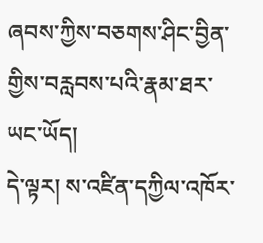ཞབས་ཀྱིས་བཅགས་ཤིང་བྱིན་གྱིས་བརླབས་པའི་རྣམ་ཐར་ཡང་ཡོད།
དེ་ལྟར། ས་འཛིན་དཀྱིལ་འཁོར་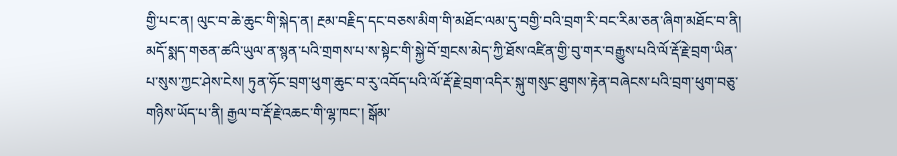གྱི་པང་ན། ལུང་བ་ཆེ་ཆུང་གི་སྐེད་ན། རྔམ་བརྗིད་དང་བཅས་མིག་གི་མཐོང་ལམ་དུ་བགྱི་བའི་བྲག་རི་བང་རིམ་ཅན་ཞིག་མཐོང་བ་ནི། མདོ་སྨད་གཅན་ཚའི་ཡུལ་ན་སྙན་པའི་གྲགས་པ་ས་སྟེང་གི་སྐྱེ་བོ་གྲངས་མེད་ཀྱི་ཐོས་འཛིན་གྱི་བུ་གར་བརྒྱུས་པའི་ལོ་རྡོ་རྗེ་བྲག་ཡིན་པ་སུས་ཀྱང་ཤེས་ངེས། ཏུན་ཧོང་བྲག་ཕུག་ཆུང་བ་རུ་འབོད་པའི་ལོ་རྡོ་རྗེ་བྲག་འདིར་སྐུ་གསུང་ཐུགས་རྟེན་བཞེངས་པའི་བྲག་ཕུག་བཅུ་གཉིས་ཡོད་པ་ནི། རྒྱལ་བ་རྡོ་རྗེ་འཆང་གི་ལྷ་ཁང་། སྒོམ་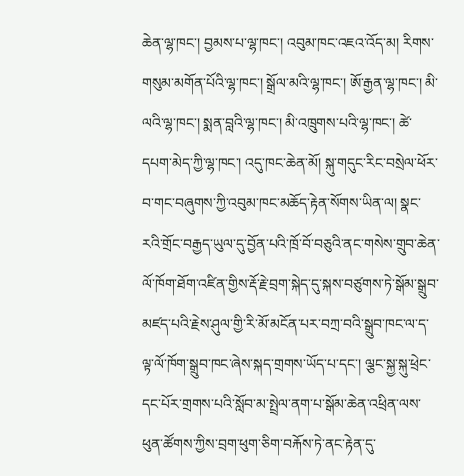ཆེན་ལྷ་ཁང་། བྱམས་པ་ལྷ་ཁང་། འབུམ་ཁང་འཇའ་འོད་མ། རིགས་གསུམ་མགོན་པོའི་ལྷ་ཁང་། སྒྲོལ་མའི་ལྷ་ཁང་། ཨོ་རྒྱན་ལྷ་ཁང་། མི་ལའི་ལྷ་ཁང་། སྨན་བླའི་ལྷ་ཁང་། མི་འཁྲུགས་པའི་ལྷ་ཁང་། ཚེ་དཔག་མེད་ཀྱི་ལྷ་ཁང་། འདུ་ཁང་ཆེན་མོ། སྐུ་གདུང་རིང་བསྲེལ་ཕོར་བ་གང་བཞུགས་ཀྱི་འབུམ་ཁང་མཆོད་རྟེན་སོགས་ཡིན་ལ། སྣང་རའི་གྲོང་བརྒྱད་ཡུལ་དུ་བྱོན་པའི་ཁྲོ་བོ་བཅུའི་ནང་གསེས་གྲུབ་ཆེན་ལོ་ཁོག་ཐོག་འཛིན་གྱིས་རྡོ་རྗེ་བྲག་སྐེད་དུ་སྐས་བཙུགས་ཏེ་སྒོམ་སྒྲུབ་མཛད་པའི་རྗེས་ཤུལ་གྱི་རི་མོ་མངོན་པར་བཀྲ་བའི་སྒྲུབ་ཁང་ལ་ད་ལྟ་ལོ་ཁོག་སྒྲུབ་ཁང་ཞེས་སྐད་གྲགས་ཡོད་པ་དང་། ལྕང་སྐྱ་སྐུ་ཕྲེང་དང་པོར་གྲགས་པའི་སློབ་མ་སྤྲེལ་ནག་པ་སྒོམ་ཆེན་འཕྲིན་ལས་ཕུན་ཚོགས་ཀྱིས་བྲག་ཕུག་ཅིག་བརྐོས་ཏེ་ནང་རྟེན་དུ་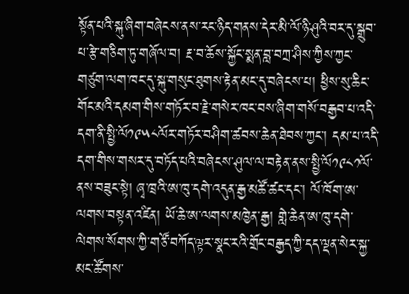སྟོན་པའི་སྐུ་ཞིག་བཞེངས་ནས་རང་ཉིད་གནས་དེར་མི་ལོ་ཉི་ཤུའི་བར་དུ་སྒྲུབ་པ་རྩེ་གཅིག་ཏུ་གཞོལ་བ། རྔ་བ་ཆོས་སྐྱོང་སྨན་བླ་བཀྲ་ཤིས་ཀྱིས་ཀྱང་གཙུག་ལག་ཁང་དུ་སྐུ་གསུང་ཐུགས་རྟེན་མང་དུ་བཞེངས་པ། ཕྱིས་སུ་ཆིང་གོང་མའི་དམག་གིས་གཏོར་བ་རྗེ་གསེར་ཁང་བས་ཞིག་གསོ་བརྒྱབ་པ་འདི་དག་ནི་སྤྱི་ལོ༡༩༥༨ལོར་གཏོར་བཤིག་ཚབས་ཆེན་ཐེབས་ཀྱང་། དམ་པ་འདི་དག་གིས་གསར་དུ་བཏོད་པའི་བཞེངས་ཤུལ་ལ་བརྟེན་ནས་སྤྱི་ལོ༡༩༨༡ལོ་ནས་བཟུང་སྟེ། ཞྭ་ཁྲའི་ཨ་ཁུ་དགེ་འདུན་རྒྱ་མཚོ་ཚང་དང་། ལོ་ཁོག་ཨ་ལགས་བསྟན་འཛིན། ཡོ་ཆེ་ཨ་ལགས་མཁྱེན་རྒྱ། གླེ་ཆེན་ཨ་ཁུ་དགེ་ལེགས་སོགས་ཀྱི་གཙོ་བཀོད་ལྟར་སྣང་རའི་གྲོང་བརྒྱད་ཀྱི་དད་ལྡན་སེར་སྐྱ་མང་ཚོགས་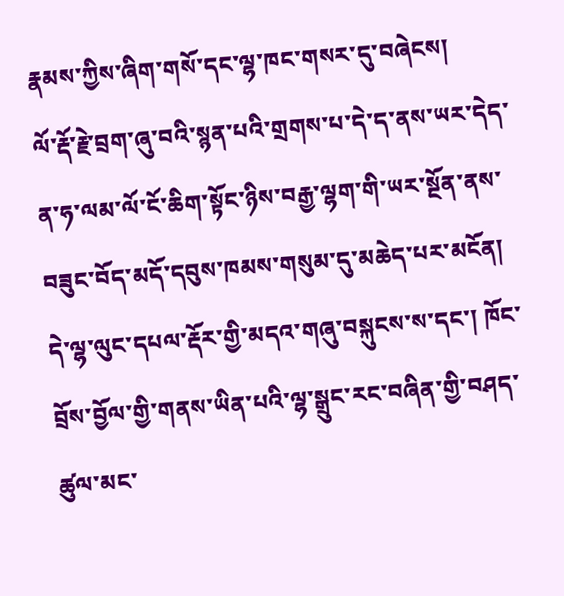རྣམས་ཀྱིས་ཞིག་གསོ་དང་ལྷ་ཁང་གསར་དུ་བཞེངས།
ལོ་རྡོ་རྗེ་བྲག་ཞུ་བའི་སྙན་པའི་གྲགས་པ་དེ་ད་ནས་ཡར་དེད་ན་ཧ་ལམ་ལོ་ངོ་ཆིག་སྟོང་ཉིས་བརྒྱ་ལྷག་གི་ཡར་སྔོན་ནས་བཟུང་བོད་མདོ་དབུས་ཁམས་གསུམ་དུ་མཆེད་པར་མངོན། དེ་ལྷ་ལུང་དཔལ་རྡོར་གྱི་མདའ་གཞུ་བསྐུངས་ས་དང་། ཁོང་བྲོས་བྱོལ་གྱི་གནས་ཡིན་པའི་ལྷ་སྒྲུང་རང་བཞིན་གྱི་བཤད་ཚུལ་མང་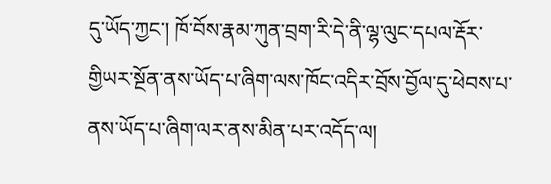དུ་ཡོད་ཀྱང་། ཁོ་བོས་རྣམ་ཀུན་བྲག་རི་དེ་ནི་ལྷ་ལུང་དཔལ་རྡོར་གྱིཡར་སྔོན་ནས་ཡོད་པ་ཞིག་ལས་ཁོང་འདིར་བྲོས་བྱོལ་དུ་ཕེབས་པ་ནས་ཡོད་པ་ཞིག་ལར་ནས་མིན་པར་འདོད་ལ།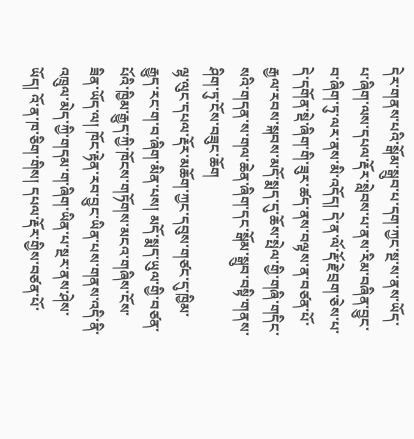དེར་གནས་པའི་སྒོམ་སྒྲུབ་པ་དག་ཀྱང་སྔ་ས་ནས་ཡོད་པ་ཞིག་ལས་དཔལ་རྡོར་སླེབས་པ་ནས་རིམ་བཞིན་བྱུང་བ་ཞིག་ཏུ་ལར་ནས་མི་འདོད། དེ་ན་ལོ་རྡོ་རྗེ་བྲག་ཅེས་པ་དེ་དགོན་སྡེ་ཞིག་གི་ཟུར་ཚད་ནས་བལྟས་ན་བཙན་པོ་རྒྱལ་རབས་སྐབས་མདོ་སྨད་དུ་ཆོས་སྤེལ་གྱི་གཞི་གདིང་སའི་གདན་ས་གལ་ཆེན་ཞིག་དང་སྒོམ་སྒྲུབ་བསྟི་གནས་ཤིག་ཏུ་ངོས་བཟུང་ཆོག
ལྷ་ལུང་དཔལ་རྡོར་མཆོག་ཀྱང་དབུས་གཙང་དུ་ཁྱིམ་རྒྱུད་རང་ག་བ་ཞིག་མིན་པས། མདོ་སྨད་ཡུལ་གྱི་བཙན་པོའི་ཁྱིམ་རྒྱུད་ཀྱི་ཁོངས་གཏོགས་མངའ་གཞིས་ངོས་ཟིན་ཡོད་ལ། ཁོང་རྟེན་རབ་བྱུང་ཡིན་པས་གནས་འདི་ནི་འཁྲུལ་མེད་ཀྱི་གདམ་ག་ཞིག་ཡིན་པ་སྔར་ནས་ཤེས་ཡོད། འོ་ན་ཁ་ཅིག་གིས། དཔལ་རྡོར་གྱིས་བཙན་པོ་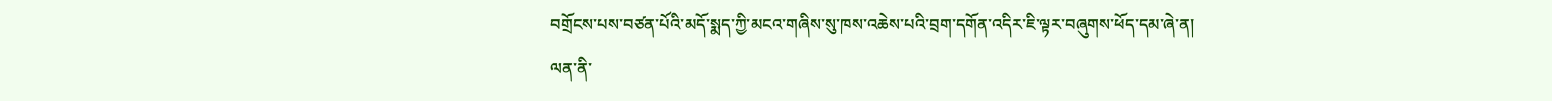བགྲོངས་པས་བཙན་པོའི་མདོ་སྨད་ཀྱི་མངའ་གཞིས་སུ་ཁས་འཆེས་པའི་བྲག་དགོན་འདིར་ཇི་ལྟར་བཞུགས་ཕོད་དམ་ཞེ་ན།
ལན་ནི་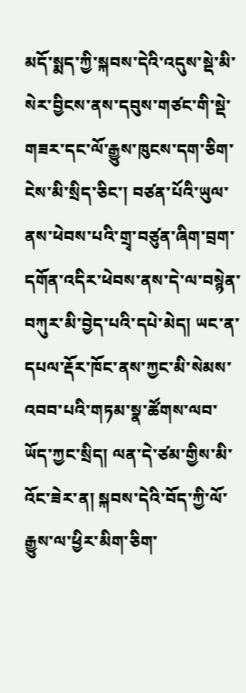མདོ་སྨད་ཀྱི་སྐབས་དེའི་འདུས་སྡེ་མི་སེར་བྱིངས་ནས་དབུས་གཙང་གི་སྡེ་གཟར་དང་ལོ་རྒྱུས་ཁུངས་དག་ཅིག་ངེས་མི་སྲིད་ཅིང་། བཙན་པོའི་ཡུལ་ནས་ཕེབས་པའི་གྲྭ་བཙུན་ཞིག་བྲག་དགོན་འདིར་ཕེབས་ནས་དེ་ལ་བསྙེན་བཀུར་མི་བྱེད་པའི་དཔེ་མེད། ཡང་ན་དཔལ་རྡོར་ཁོང་ནས་ཀྱང་མི་སེམས་འབབ་པའི་གཏམ་སྣ་ཚོགས་ལབ་ཡོད་ཀྱང་སྲིད། ལན་དེ་ཙམ་གྱིས་མི་འོང་ཟེར་ན། སྐབས་དེའི་བོད་ཀྱི་ལོ་རྒྱུས་ལ་ཕྱིར་མིག་ཅིག་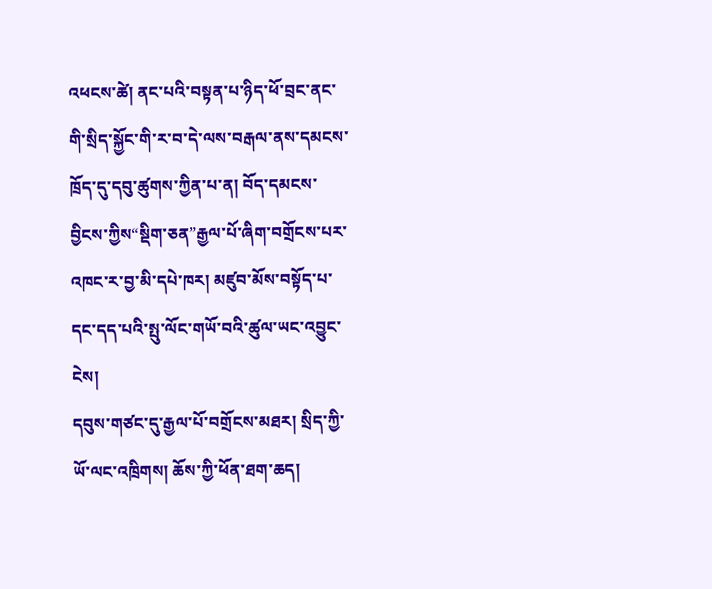འཕངས་ཚེ། ནང་པའི་བསྟན་པ་ཉིད་ཕོ་བྲང་ནང་གི་སྲིད་སྐྱོང་གི་ར་བ་དེ་ལས་བརྒལ་ནས་དམངས་ཁྲོད་དུ་དབུ་ཚུགས་ཀྱིན་པ་ན། བོད་དམངས་བྱིངས་ཀྱིས“སྡིག་ཅན”རྒྱལ་པོ་ཞིག་བགྲོངས་པར་འཁང་ར་བྱ་མི་དཔེ་ཁར། མཛུབ་མོས་བསྟོད་པ་དང་དད་པའི་སྤུ་ལོང་གཡོ་བའི་ཚུལ་ཡང་འབྱུང་ངེས།
དབུས་གཙང་དུ་རྒྱལ་པོ་བགྲོངས་མཐར། སྲིད་ཀྱི་ཡོ་ལང་འཁྲིགས། ཆོས་ཀྱི་ཕོན་ཐག་ཆད།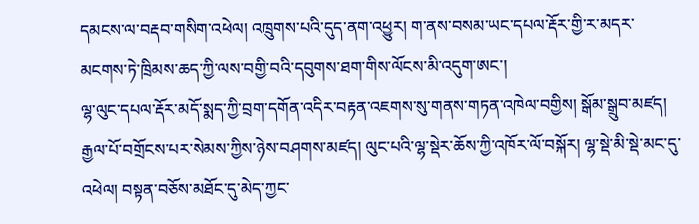དམངས་ལ་བརྡབ་གསིག་འཕེལ། འཁྲུགས་པའི་དུད་ནག་འཕྱུར། ག་ནས་བསམ་ཡང་དཔལ་རྡོར་གྱི་ར་མདར་མངགས་ཏེ་ཁྲིམས་ཆད་ཀྱི་ལས་བགྱི་བའི་དབུགས་ཐག་གིས་ལོངས་མི་འདུག་ཨང་།
ལྷ་ལུང་དཔལ་རྡོར་མདོ་སྨད་ཀྱི་བྲག་དགོན་འདིར་བརྟན་འཇགས་སུ་གནས་གཏན་འཁེལ་བགྱིས། སྒོམ་སྒྲུབ་མཛད། རྒྱལ་པོ་བགྲོངས་པར་སེམས་ཀྱིས་ཉེས་བཤགས་མཛད། ལུང་པའི་ལྷ་སྡེར་ཆོས་ཀྱི་འཁོར་ལོ་བསྐོར། ལྷ་སྡེ་མི་སྡེ་མང་དུ་འཕེལ། བསྟན་བཅོས་མཐོང་དུ་མེད་ཀྱང་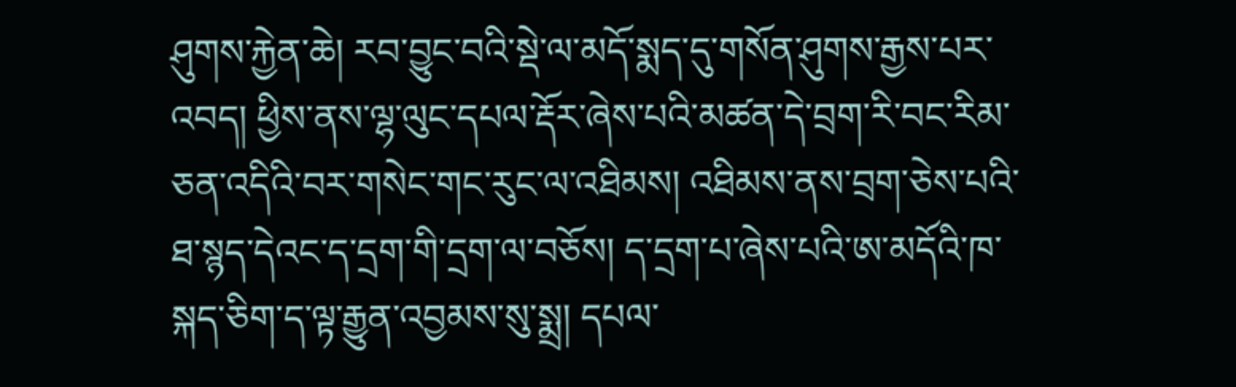ཤུགས་རྐྱེན་ཆེ། རབ་བྱུང་བའི་སྡེ་ལ་མདོ་སྨད་དུ་གསོན་ཤུགས་རྒྱས་པར་འབད། ཕྱིས་ནས་ལྷ་ལུང་དཔལ་རྡོར་ཞེས་པའི་མཚན་དེ་བྲག་རི་བང་རིམ་ཅན་འདིའི་བར་གསེང་གང་རུང་ལ་འཐིམས། འཐིམས་ནས་བྲག་ཅེས་པའི་ཐ་སྙད་དེའང་ད་དྲག་གི་དྲག་ལ་བཅོས། ད་དྲག་པ་ཞེས་པའི་ཨ་མདོའི་ཁ་སྐད་ཅིག་ད་ལྟ་རྒྱུན་འབྱམས་སུ་སྨྲ། དཔལ་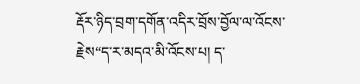རྡོར་ཉིད་བྲག་དགོན་འདིར་བྲོས་བྱོལ་ལ་འོངས་རྗེས“ད་ར་མདའ་མི་འོངས་པ། ད་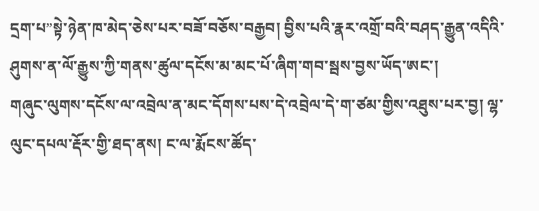དྲག་པ”སྟེ་ཉེན་ཁ་མེད་ཅེས་པར་བཟོ་བཅོས་བརྒྱབ། བྱིས་པའི་རྣར་འགྲོ་བའི་བཤད་རྒྱུན་འདིའི་ཤུགས་ན་ལོ་རྒྱུས་ཀྱི་གནས་ཚུལ་དངོས་མ་མང་པོ་ཞིག་གབ་སྦས་བྱས་ཡོད་ཨང་།
གཞུང་ལུགས་དངོས་ལ་འབྲེལ་ན་མང་དོགས་པས་དེ་འབྲེལ་དེ་ག་ཙམ་གྱིས་འཐུས་པར་བྱ། ལྷ་ལུང་དཔལ་རྡོར་གྱི་ཐད་ནས། ང་ལ་རྨོངས་ཚོད་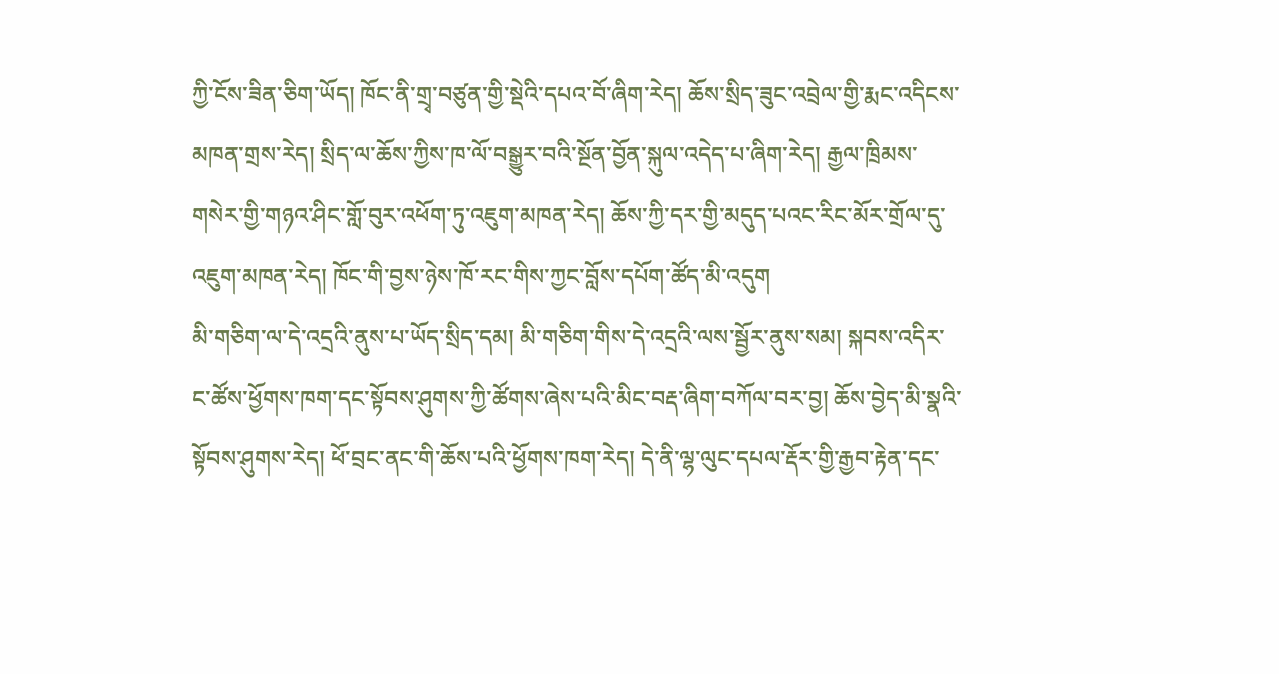ཀྱི་ངོས་ཟིན་ཅིག་ཡོད། ཁོང་ནི་གྲྭ་བཙུན་གྱི་སྡེའི་དཔའ་བོ་ཞིག་རེད། ཆོས་སྲིད་ཟུང་འབྲེལ་གྱི་རྨང་འདིངས་མཁན་གྲས་རེད། སྲིད་ལ་ཆོས་ཀྱིས་ཁ་ལོ་བསྒྱུར་བའི་སྔོན་བྱོན་སྐུལ་འདེད་པ་ཞིག་རེད། རྒྱལ་ཁྲིམས་གསེར་གྱི་གཉའ་ཤིང་གློ་བུར་འཕོག་ཏུ་འཇུག་མཁན་རེད། ཆོས་ཀྱི་དར་གྱི་མདུད་པའང་རིང་མོར་གྲོལ་དུ་འཇུག་མཁན་རེད། ཁོང་གི་བྱས་ཉེས་ཁོ་རང་གིས་ཀྱང་བློས་དཔོག་ཚོད་མི་འདུག
མི་གཅིག་ལ་དེ་འདྲའི་ནུས་པ་ཡོད་སྲིད་དམ། མི་གཅིག་གིས་དེ་འདྲའི་ལས་སྦྱོར་ནུས་སམ། སྐབས་འདིར་ང་ཚོས་ཕྱོགས་ཁག་དང་སྟོབས་ཤུགས་ཀྱི་ཚོགས་ཞེས་པའི་མིང་བརྡ་ཞིག་བཀོལ་བར་བྱ། ཆོས་བྱེད་མི་སྣའི་སྟོབས་ཤུགས་རེད། ཕོ་བྲང་ནང་གི་ཆོས་པའི་ཕྱོགས་ཁག་རེད། དེ་ནི་ལྷ་ལུང་དཔལ་རྡོར་གྱི་རྒྱབ་རྟེན་དང་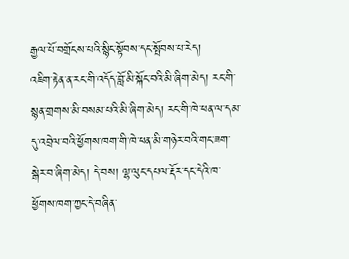རྒྱལ་པོ་བགྲོངས་པའི་སྙིང་སྟོབས་དང་སྤོབས་པ་རེད།
འཇིག་རྟེན་ན་རང་གི་འདོད་བློ་མི་སྐོང་བའི་མི་ཞིག་མེད། རང་གི་སྙན་གྲགས་མི་བསམ་པའི་མི་ཞིག་མེད། རང་གི་ཁེ་ཕན་ལ་དམ་དུ་འབྲེལ་བའི་ཕྱོགས་ཁག་གི་ཁེ་ཕན་མི་གཉེར་བའི་གང་ཟག་སྒེར་བ་ཞིག་མེད། དེ་བས། ལྷ་ལུང་དཔལ་རྡོར་དང་དེའི་ཁ་ཕྱོགས་ཁག་ཀྱང་དེ་བཞིན་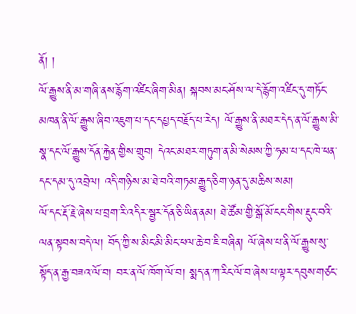ནོ། །
ལོ་རྒྱུས་ནི་མ་གཞི་ནས་རྙོག་འཛིང་ཞིག་མིན། སྐབས་མང་ཤོས་ལ་དེ་རྙོག་འཛིང་དུ་གཏོང་མཁན་ནི་ལོ་རྒྱུས་ཞིབ་འཇུག་པ་དང་དཔྱད་བརྗོད་པ་རེད། ལོ་རྒྱུས་ནི་མཐར་དེད་ན་ལོ་རྒྱུས་མི་སྣ་དང་ལོ་རྒྱུས་དོན་རྐྱེན་གྱིས་གྲུབ། དེའང་མཐར་གཏུག་ན་མི་སེམས་ཀྱི་ཧམ་པ་དང་ཁེ་ཕན་དང་དམ་དུ་འབྲེལ། འདི་གཉིས་མ་ཐེ་བའི་གཏམ་རྒྱུད་ཅིག་ཉན་དུ་མཆིས་སམ།
ལོ་དང་རྡོ་རྗེ་ཞེས་པ་བྲག་རི་འདིར་སྦྱར་དོན་ཅི་ཡིན་ནམ། ཐེ་ཚོམ་གྱི་སྒོ་མོ་ངང་གིས་རྡུང་བའི་ལན་སྟབས་བདེ་ལ། བོད་ཀྱི་ས་མིང་མི་མིང་ཕལ་ཆེ་བ་ཇི་བཞིན། ལོ་ཞེས་པ་ནི་ལོ་རྒྱུས་སུ་སྟོད་ན་རྒྱ་བཟའ་ལོ་བ། བར་ན་ལོ་ཁོག་ལོ་བ། སྨད་ན་ཀ་རིང་ལོ་བ་ཞེས་པ་ལྟར་དབུས་གཙང་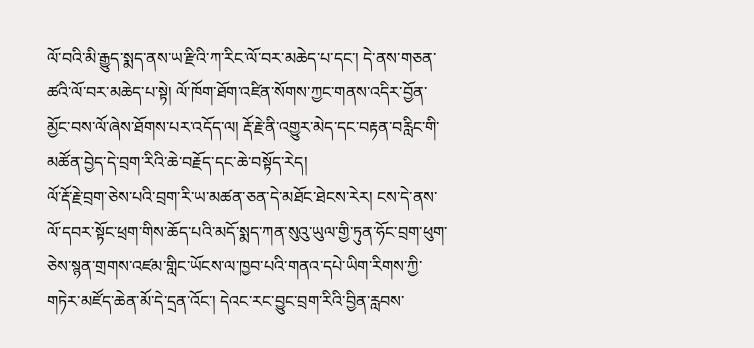ལོ་བའི་མི་རྒྱུད་སྨད་ནས་ཡ་རྫིའི་ཀ་རིང་ལོ་བར་མཆེད་པ་དང་། དེ་ནས་གཅན་ཚའི་ལོ་བར་མཆེད་པ་སྟེ། ལོ་ཁོག་ཐོག་འཛིན་སོགས་ཀྱང་གནས་འདིར་བྱོན་མྱོང་བས་ལོ་ཞེས་ཐོགས་པར་འདོད་ལ། རྡོ་རྗེ་ནི་འགྱུར་མེད་དང་བརྟན་བརླིང་གི་མཚོན་བྱེད་དེ་བྲག་རིའི་ཆེ་བརྗོད་དང་ཆེ་བསྟོད་རེད།
ལོ་རྡོ་རྗེ་བྲག་ཅེས་པའི་བྲག་རི་ཡ་མཚན་ཅན་དེ་མཐོང་ཐེངས་རེར། ངས་དེ་ནས་ལོ་དབར་སྟོང་ཕྲག་གིས་ཆོད་པའི་མདོ་སྨད་ཀན་སུའུ་ཡུལ་གྱི་ཏུན་ཧོང་བྲག་ཕུག་ཅེས་སྙན་གྲགས་འཛམ་གླིང་ཡོངས་ལ་ཁྱབ་པའི་གནའ་དཔེ་ཡིག་རིགས་ཀྱི་གཏེར་མཛོད་ཆེན་མོ་དེ་དྲན་འོང་། དེའང་རང་བྱུང་བྲག་རིའི་བྱིན་རླབས་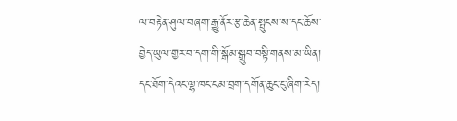ལ་བརྟེན་ཤུལ་བཞག་རྒྱུ་ནོར་རྩ་ཆེན་སྤུངས་ས་དང་ཆོས་བྱེད་ཡུལ་གྱར་བ་དག་གི་སྒོམ་སྒྲུབ་བསྟི་གནས་མ་ཡིན། དང་ཐོག་དེའང་ལྷ་ཁང་ངམ་བྲག་དགོན་ཆུང་ངུ་ཞིག་རེད།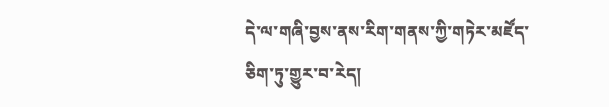དེ་ལ་གཞི་བྱས་ནས་རིག་གནས་ཀྱི་གཏེར་མཛོད་ཅིག་ཏུ་གྱུར་བ་རེད།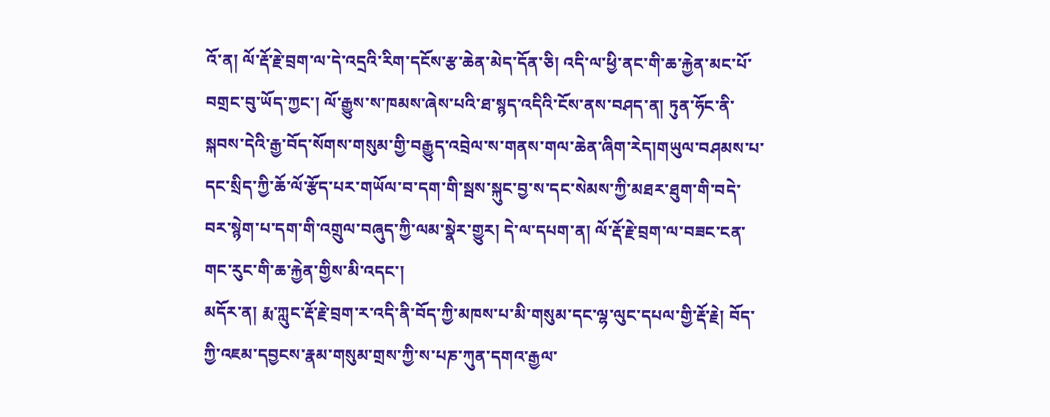འོ་ན། ལོ་རྡོ་རྗེ་བྲག་ལ་དེ་འདྲའི་རིག་དངོས་རྩ་ཆེན་མེད་དོན་ཅི། འདི་ལ་ཕྱི་ནང་གི་ཆ་རྐྱེན་མང་པོ་བགྲང་བུ་ཡོད་ཀྱང་། ལོ་རྒྱུས་ས་ཁམས་ཞེས་པའི་ཐ་སྙད་འདིའི་ངོས་ནས་བཤད་ན། ཏུན་ཧོང་ནི་སྐབས་དེའི་རྒྱ་བོད་སོགས་གསུམ་གྱི་བརྒྱུད་འབྲེལ་ས་གནས་གལ་ཆེན་ཞིག་རེད།གཡུལ་བཤམས་པ་དང་སྲིད་ཀྱི་ཆོ་ལོ་རྩོད་པར་གཡོལ་བ་དག་གི་སྦས་སྐུང་བྱ་ས་དང་སེམས་ཀྱི་མཐར་ཐུག་གི་བདེ་བར་སྙེག་པ་དག་གི་འགྲུལ་བཞུད་ཀྱི་ལམ་སྣེར་གྱུར། དེ་ལ་དཔག་ན། ལོ་རྡོ་རྗེ་བྲག་ལ་བཟང་ངན་གང་རུང་གི་ཆ་རྐྱེན་གྱིས་མི་འདང་།
མདོར་ན། རྨ་ཀླུང་རྡོ་རྗེ་བྲག་ར་འདི་ནི་བོད་ཀྱི་མཁས་པ་མི་གསུམ་དང་ལྷ་ལུང་དཔལ་གྱི་རྡོ་རྗེ། བོད་ཀྱི་འཇམ་དབྱངས་རྣམ་གསུམ་གྲས་ཀྱི་ས་པཎ་ཀུན་དགའ་རྒྱལ་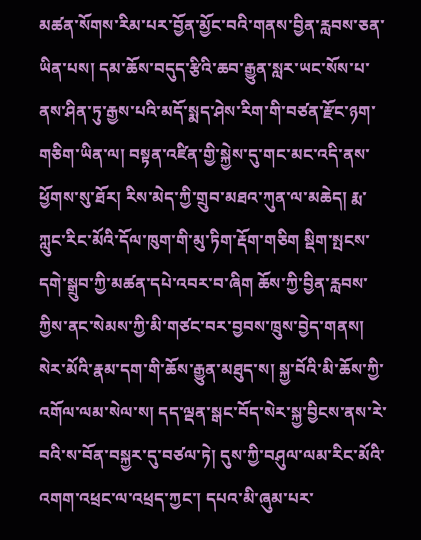མཚན་སོགས་རིམ་པར་བྱོན་མྱོང་བའི་གནས་བྱིན་རླབས་ཅན་ཡིན་པས། དམ་ཆོས་བདུད་རྩིའི་ཆབ་རྒྱུན་སླར་ཡང་སོས་པ་ནས་ཤིན་ཏུ་རྒྱས་པའི་མདོ་སྨད་ཤེས་རིག་གི་བཙན་རྫོང་ཉག་གཅིག་ཡིན་ལ། བསྟན་འཛིན་གྱི་སྐྱེས་དུ་གང་མང་འདི་ནས་ཕྱོགས་སུ་ཐོར། རིས་མེད་ཀྱི་གྲུབ་མཐའ་ཀུན་ལ་མཆེད། རྨ་ཀླུང་རིང་མོའི་དོལ་ཁུག་གི་མུ་ཏིག་རྡོག་གཅིག སྡིག་སྤངས་དགེ་སྒྲུབ་ཀྱི་མཚན་དཔེ་འབར་བ་ཞིག ཆོས་ཀྱི་བྱིན་རླབས་ཀྱིས་ནང་སེམས་ཀྱི་མི་གཙང་བར་བྱབས་ཁྲུས་བྱེད་གནས། སེར་མོའི་རྣམ་དག་གི་ཆོས་རྒྱུན་མཐུད་ས། སྐྱ་བོའི་མི་ཆོས་ཀྱི་འགོལ་ལམ་སེལ་ས། དད་ལྡན་སྒང་བོད་སེར་སྐྱ་བྱིངས་ནས་རེ་བའི་ས་བོན་བསྐྱར་དུ་བཙལ་ཏེ། དུས་ཀྱི་བཤུལ་ལམ་རིང་མོའི་འགག་འཕྲང་ལ་འཕྲད་ཀྱང་། དཔའ་མི་ཞུམ་པར་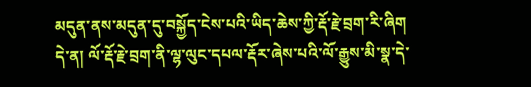མདུན་ནས་མདུན་དུ་བསྐྱོད་ངེས་པའི་ཡིད་ཆེས་ཀྱི་རྡོ་རྗེ་བྲག་རི་ཞིག
དེ་ན། ལོ་རྡོ་རྗེ་བྲག་ནི་ལྷ་ལུང་དཔལ་རྡོར་ཞེས་པའི་ལོ་རྒྱུས་མི་སྣ་དེ་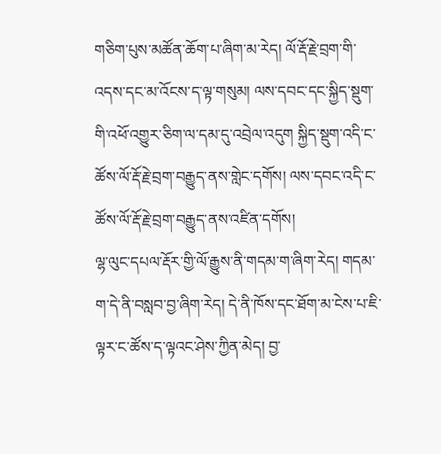གཅིག་པུས་མཚོན་ཆོག་པ་ཞིག་མ་རེད། ལོ་རྡོ་རྗེ་བྲག་གི་འདས་དང་མ་འོངས་ད་ལྟ་གསུམ། ལས་དབང་དང་སྐྱིད་སྡུག་གི་འཕོ་འགྱུར་ཅིག་ལ་དམ་དུ་འབྲེལ་འདུག སྐྱིད་སྡུག་འདི་ང་ཚོས་ལོ་རྡོ་རྗེ་བྲག་བརྒྱུད་ནས་གླེང་དགོས། ལས་དབང་འདི་ང་ཚོས་ལོ་རྡོ་རྗེ་བྲག་བརྒྱུད་ནས་འཛིན་དགོས།
ལྷ་ལུང་དཔལ་རྡོར་གྱི་ལོ་རྒྱུས་ནི་གདམ་ག་ཞིག་རེད། གདམ་ག་དེ་ནི་བསླབ་བྱ་ཞིག་རེད། དེ་ནི་ཁོས་དང་ཐོག་མ་ངེས་པ་ཇི་ལྟར་ང་ཚོས་ད་ལྟའང་ཤེས་ཀྱིན་མེད། བྱ་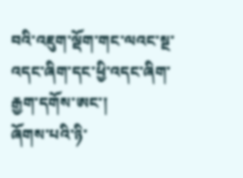བའི་འཇུག་ལྡོག་གང་ལའང་སྔ་འདང་ཞིག་དང་ཕྱི་འདང་ཞིག་རྒྱག་དགོས་ཨང་།
ཞོགས་པའི་ཉི་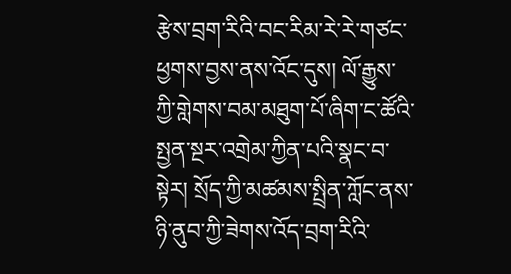རྩེས་བྲག་རིའི་བང་རིམ་རེ་རེ་གཙང་ཕྱགས་བྱས་ནས་འོང་དུས། ལོ་རྒྱུས་ཀྱི་གླེགས་བམ་མཐུག་པོ་ཞིག་ང་ཚོའི་སྤྱན་སྔར་འགྲེམ་ཀྱིན་པའི་སྣང་བ་སྟེར། སྲོད་ཀྱི་མཚམས་སྤྲིན་ཀློང་ནས་ཉི་ནུབ་ཀྱི་ཟེགས་འོད་བྲག་རིའི་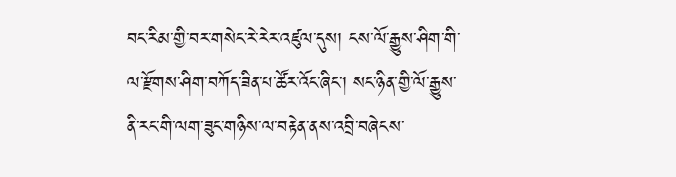བང་རིམ་གྱི་བར་གསེང་རེ་རེར་འཛུལ་དུས། ངས་ལོ་རྒྱུས་ཤིག་གི་ལ་རྫོགས་ཤིག་བཀོད་ཟིན་པ་ཚོར་འོང་ཞིང་། སང་ཉིན་གྱི་ལོ་རྒྱུས་ནི་རང་གི་ལག་ཟུང་གཉིས་ལ་བརྟེན་ནས་འབྲི་བཞེངས་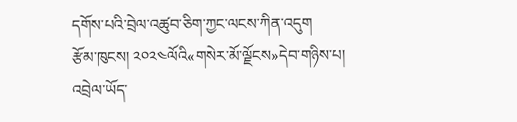དགོས་པའི་བྲེལ་འཚུབ་ཅིག་ཀྱང་ལངས་ཀིན་འདུག
རྩོམ་ཁུངས། ༢༠༢༤ལོའི«གསེར་མོ་ལྗོངས»དེབ་གཉིས་པ།
འབྲེལ་ཡོད་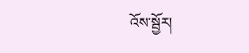འོས་སྦྱོར།